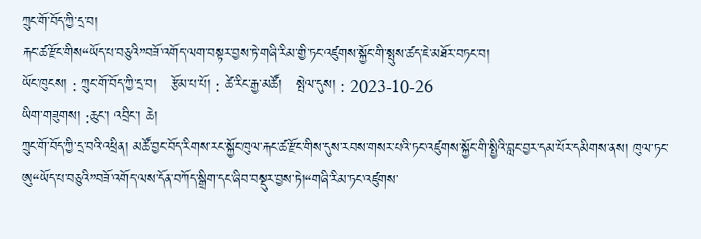ཀྲུང་གོ་བོད་ཀྱི་དྲ་བ།
རྐང་ཚ་རྫོང་གིས“ཡོད་པ་བཅུའི”བཟོ་འགོད་ལག་བསྟར་བྱས་ཏེ་གཞི་རིམ་གྱི་ཏང་འཛུགས་སྐྱོང་གི་སྤུས་ཚད་ཇེ་མཐོར་བཏང་བ།
ཡོང་ཁུངས། : ཀྲུང་གོ་བོད་ཀྱི་དྲ་བ།   རྩོམ་པ་པོ། : ཚེ་རིང་རྒྱ་མཚོ།   སྤེལ་དུས། : 2023-10-26
ཡིག་གཟུགས། :ཆུང་། འབྲིང་། ཆེ།
ཀྲུང་གོ་བོད་ཀྱི་དྲ་བའི་འཕྲིན། མཚོ་བྱང་བོད་རིགས་རང་སྐྱོང་ཁུལ་རྐང་ཚ་རྫོང་གིས་དུས་རབས་གསར་པའི་ཏང་འཛུགས་སྐྱོང་གི་སྤྱིའི་བླང་བྱར་དམ་པོར་དམིགས་ནས། ཁུལ་ཏང་ཨུ“ཡོད་པ་བཅུའི”བཟོ་འགོད་ལས་དོན་བཀོད་སྒྲིག་དང་ཞིབ་བསྡུར་བྱས་ཏེ།“གཞི་རིམ་ཏང་འཛུགས་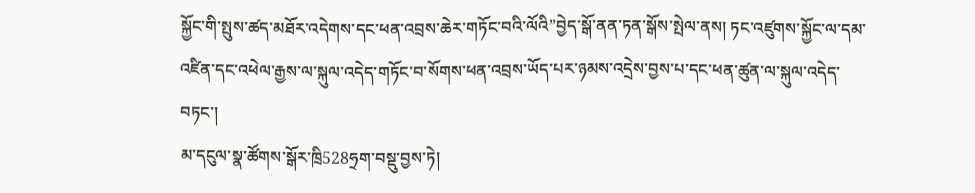སྐྱོང་གི་སྤུས་ཚད་མཐོར་འདེགས་དང་ཕན་འབྲས་ཆེར་གཏོང་བའི་ལོའི”བྱེད་སྒོ་ནན་ཏན་སྒོས་སྤེལ་ནས། ཏང་འཛུགས་སྐྱོང་ལ་དམ་འཛིན་དང་འཕེལ་རྒྱས་ལ་སྐུལ་འདེད་གཏོང་བ་སོགས་ཕན་འབྲས་ཡོད་པར་ཉམས་འདྲེས་བྱས་པ་དང་ཕན་ཚུན་ལ་སྐུལ་འདེད་བཏང་།
མ་དངུལ་སྣ་ཚོགས་སྒོར་ཁྲི528ཧྲག་བསྡུ་བྱས་ཏེ།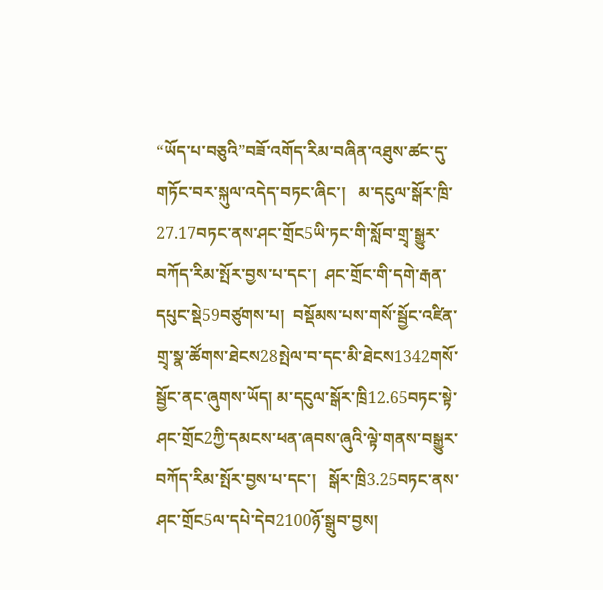“ཡོད་པ་བཅུའི”བཟོ་འགོད་རིམ་བཞིན་འཐུས་ཚང་དུ་གཏོང་བར་སྐུལ་འདེད་བཏང་ཞིང་།   མ་དངུལ་སྒོར་ཁྲི་27.17བཏང་ནས་ཤང་གྲོང5ཡི་ཏང་གི་སློབ་གྲྭ་སྒྱུར་བཀོད་རིམ་སྤོར་བྱས་པ་དང་།  ཤང་གྲོང་གི་དགེ་རྒན་དཔུང་སྡེ59བཙུགས་པ།  བསྡོམས་པས་གསོ་སྦྱོང་འཛིན་གྲྭ་སྣ་ཚོགས་ཐེངས28སྤེལ་བ་དང་མི་ཐེངས1342གསོ་སྦྱོང་ནང་ཞུགས་ཡོད། མ་དངུལ་སྒོར་ཁྲི12.65བཏང་སྟེ་ཤང་གྲོང2ཀྱི་དམངས་ཕན་ཞབས་ཞུའི་ལྟེ་གནས་བསྒྱུར་བཀོད་རིམ་སྤོར་བྱས་པ་དང་།   སྒོར་ཁྲི3.25བཏང་ནས་ཤང་གྲོང5ལ་དཔེ་དེབ2100ཉོ་སྒྲུབ་བྱས།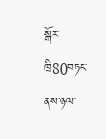སྒོར་ཁྲི80བཏང་ནས་ཉལ་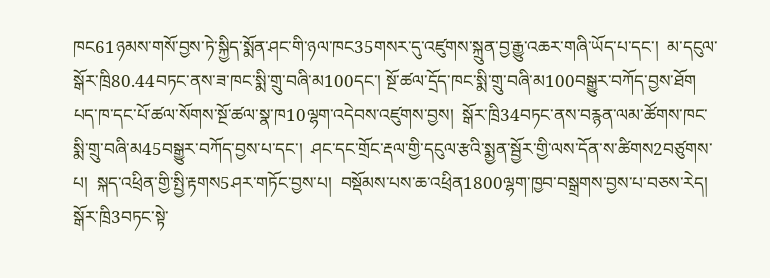ཁང61ཉམས་གསོ་བྱས་ཏེ་སྐྱིད་སྨོན་ཤང་གི་ཉལ་ཁང35གསར་དུ་འཛུགས་སྐྲུན་བྱ་རྒྱུ་འཆར་གཞི་ཡོད་པ་དང་།  མ་དངུལ་སྒོར་ཁྲི80.44བཏང་ནས་ཟ་ཁང་སྨི་གྲུ་བཞི་མ100དང་། སྔོ་ཚལ་དྲོད་ཁང་སྨི་གྲུ་བཞི་མ100བསྒྱུར་བཀོད་བྱས་ཐོག  པད་ཁ་དང་པོ་ཚལ་སོགས་སྔོ་ཚལ་སྣ་ཁ10ལྷག་འདེབས་འཛུགས་བྱས།  སྒོར་ཁྲི34བཏང་ནས་བརྙན་ལམ་ཚོགས་ཁང་སྨི་གྲུ་བཞི་མ45བསྒྱུར་བཀོད་བྱས་པ་དང་།  ཤང་དང་གྲོང་རྡལ་གྱི་དངུལ་རྩའི་སྨྱན་སྦྱོར་གྱི་ལས་དོན་ས་ཚིགས2བཙུགས་པ།  སྐད་འཕྲིན་གྱི་སྤྱི་རྟགས5ཤར་གཏོང་བྱས་པ།  བསྡོམས་པས་ཆ་འཕྲིན1800ལྷག་ཁྱབ་བསྒྲགས་བྱས་པ་བཅས་རེད།  སྒོར་ཁྲི3བཏང་སྟེ་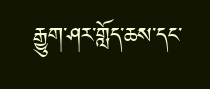རྒྱུག་ཤར་གློད་ཆས་དང་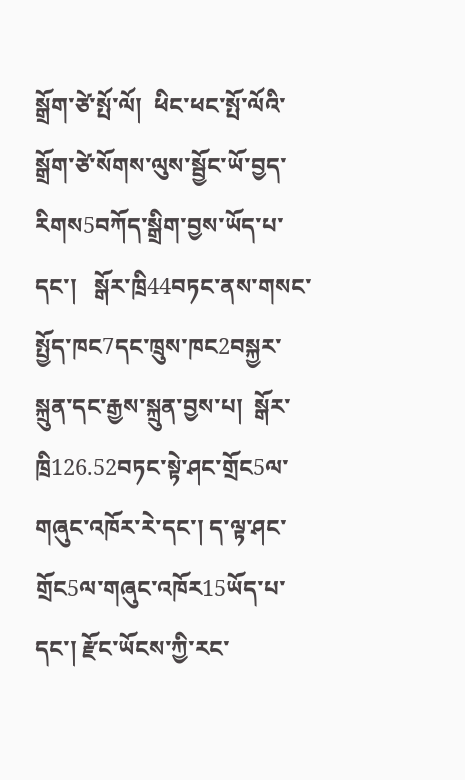སྒྲོག་ཙེ་སྤོ་ལོ།  ཕིང་ཕང་སྤོ་ལོའི་སྒྲོག་ཙེ་སོགས་ལུས་སྦྱོང་ཡོ་བྱད་རིགས5བཀོད་སྒྲིག་བྱས་ཡོད་པ་དང་།   སྒོར་ཁྲི44བཏང་ནས་གསང་སྤྱོད་ཁང7དང་ཁྲུས་ཁང2བསྐྱར་སྐྲུན་དང་རྒྱས་སྐྲུན་བྱས་པ།  སྒོར་ཁྲི126.52བཏང་སྟེ་ཤང་གྲོང5ལ་གཞུང་འཁོར་རེ་དང་། ད་ལྟ་ཤང་གྲོང5ལ་གཞུང་འཁོར15ཡོད་པ་དང་། རྫོང་ཡོངས་ཀྱི་རང་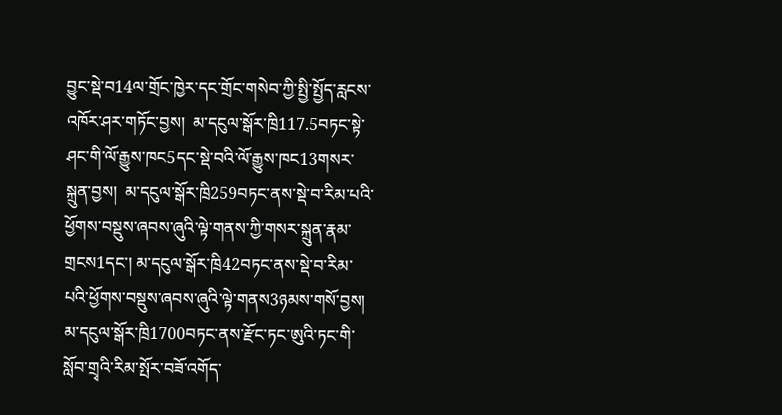བྱུང་སྡེ་བ14ལ་གྲོང་ཁྱེར་དང་གྲོང་གསེབ་ཀྱི་སྤྱི་སྤྱོད་རླངས་འཁོར་ཤར་གཏོང་བྱས།  མ་དངུལ་སྒོར་ཁྲི117.5བཏང་སྟེ་ཤང་གི་ལོ་རྒྱུས་ཁང5དང་སྡེ་བའི་ལོ་རྒྱུས་ཁང13གསར་སྐྲུན་བྱས།  མ་དངུལ་སྒོར་ཁྲི259བཏང་ནས་སྡེ་བ་རིམ་པའི་ཕྱོགས་བསྡུས་ཞབས་ཞུའི་ལྟེ་གནས་ཀྱི་གསར་སྐྲུན་རྣམ་གྲངས1དང་། མ་དངུལ་སྒོར་ཁྲི42བཏང་ནས་སྡེ་བ་རིམ་པའི་ཕྱོགས་བསྡུས་ཞབས་ཞུའི་ལྟེ་གནས3ཉམས་གསོ་བྱས།   མ་དངུལ་སྒོར་ཁྲི1700བཏང་ནས་རྫོང་ཏང་ཨུའི་ཏང་གི་སློབ་གྲྭའི་རིམ་སྤོར་བཟོ་འགོད་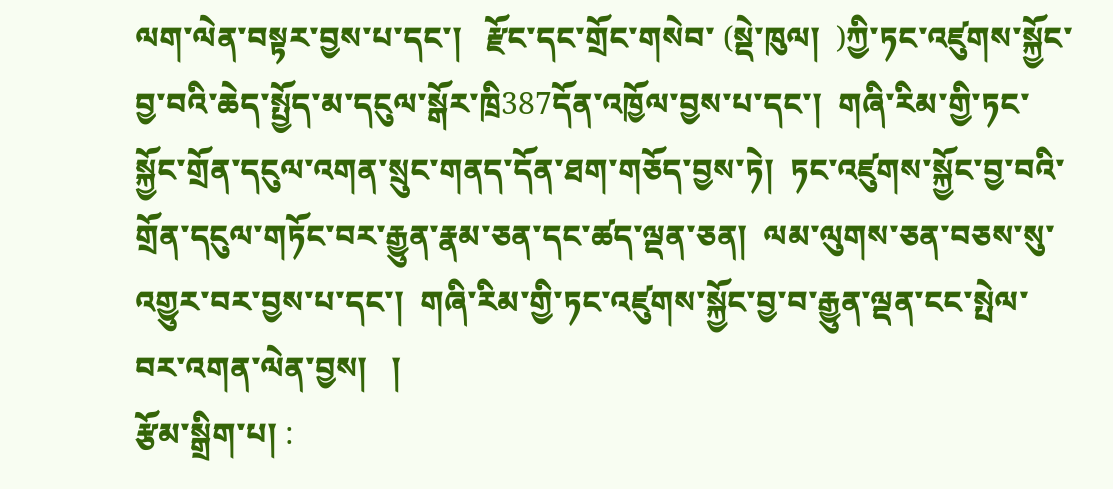ལག་ལེན་བསྟར་བྱས་པ་དང་།   རྫོང་དང་གྲོང་གསེབ་ (སྡེ་ཁུལ།  )ཀྱི་ཏང་འཛུགས་སྐྱོང་བྱ་བའི་ཆེད་སྤྱོད་མ་དངུལ་སྒོར་ཁྲི387དོན་འཁྱོལ་བྱས་པ་དང་།  གཞི་རིམ་གྱི་ཏང་སྐྱོང་གྲོན་དངུལ་འགན་སྲུང་གནད་དོན་ཐག་གཅོད་བྱས་ཏེ།  ཏང་འཛུགས་སྐྱོང་བྱ་བའི་གྲོན་དངུལ་གཏོང་བར་རྒྱུན་རྣམ་ཅན་དང་ཚད་ལྡན་ཅན།  ལམ་ལུགས་ཅན་བཅས་སུ་འགྱུར་བར་བྱས་པ་དང་།  གཞི་རིམ་གྱི་ཏང་འཛུགས་སྐྱོང་བྱ་བ་རྒྱུན་ལྡན་ངང་སྤེལ་བར་འགན་ལེན་བྱས།   །
རྩོམ་སྒྲིག་པ། :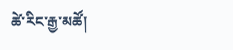ཚེ་རིང་རྒྱ་མཚོ།